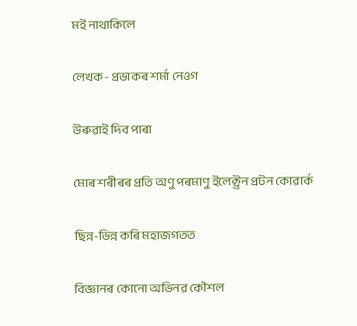মই নাথাকিলে

লেখক- প্ৰভাকৰ শর্মা নেওগ

উৰুৱাই দিব পাৰা

মোৰ শৰীৰৰ প্রতি অণু পৰমাণু ইলেক্ট্ৰন প্ৰটন কোৱাৰ্ক

ছিন্ন-ভিন্ন কৰি মহাজগতত

বিজ্ঞানৰ কোনো অভিনৱ কৌশল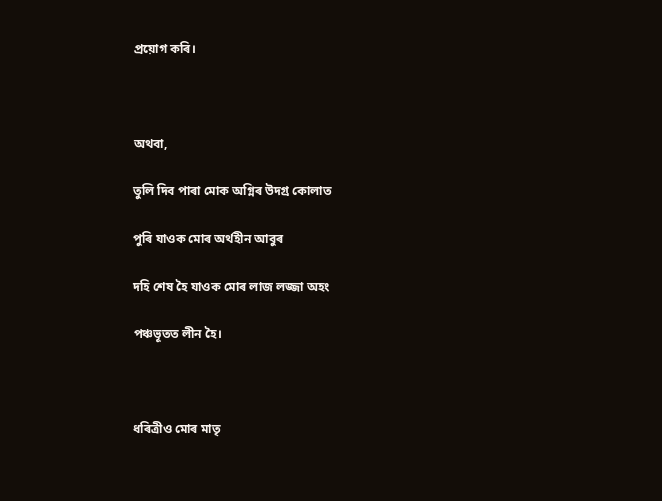প্রয়োগ কৰি।



অথবা,

তুলি দিব পাৰা মোক অগ্নিৰ উদগ্র কোলাত

পুৰি যাওক মোৰ অৰ্থহীন আবুৰ

দহি শেষ হৈ যাওক মোৰ লাজ লজ্জা অহং

পঞ্চভূতত লীন হৈ।



ধৰিত্ৰীও মোৰ মাতৃ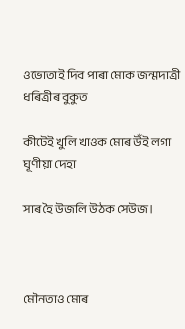ওভোতাই দিব পাৰা মোক জন্মদাত্রী ধৰিত্ৰীৰ বুকুত

কীটেই খুলি খাওক মোৰ উঁই লগা ঘূণীয়া দেহা

সাৰ হৈ উজলি উঠক সেউজ।



মৌনতাও মোৰ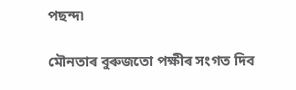পছন্দ৷

মৌনতাৰ বুৰুজতো পক্ষীৰ সংগত দিব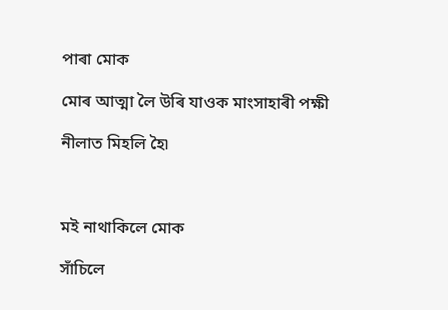পাৰা মোক

মোৰ আত্মা লৈ উৰি যাওক মাংসাহাৰী পক্ষী

নীলাত মিহলি হৈ৷



মই নাথাকিলে মোক

সাঁচিলে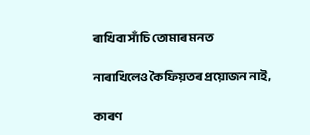ৰাখিবা সাঁচি তোমাৰ মনত

নাৰাখিলেও কৈফিয়তৰ প্রয়োজন নাই,

কাৰণ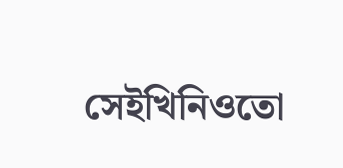সেইখিনিওতো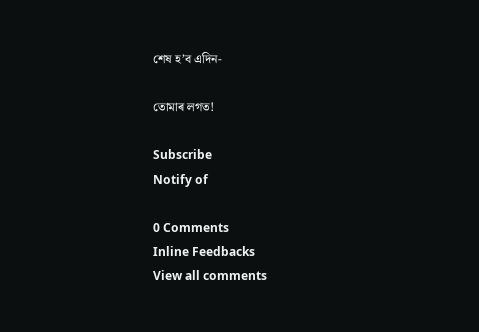শেষ হ’ব এদিন-

তোমাৰ লগত!

Subscribe
Notify of

0 Comments
Inline Feedbacks
View all comments